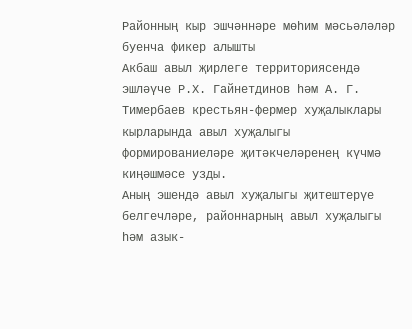Районның кыр эшчәннәре мөһим мәсьәләләр буенча фикер алышты
Акбаш авыл җирлеге территориясендә эшләүче Р.Х. Гайнетдинов һәм А. Г. Тимербаев крестьян-фермер хуҗалыклары кырларында авыл хуҗалыгы формированиеләре җитәкчеләренең күчмә киңәшмәсе узды.
Аның эшендә авыл хуҗалыгы җитештерүе белгечләре, районнарның авыл хуҗалыгы һәм азык-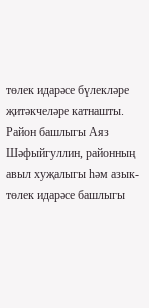төлек идарәсе бүлекләре җитәкчеләре катнашты. Район башлыгы Аяз Шәфыйгуллин, районның авыл хуҗалыгы һәм азык-төлек идарәсе башлыгы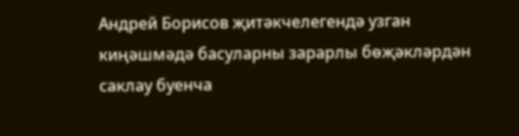Андрей Борисов җитәкчелегендә узган киңәшмәдә басуларны зарарлы бөҗәкләрдән саклау буенча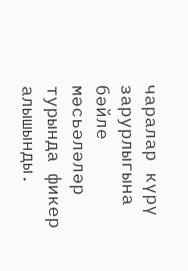чаралар күрү зарурлыгына бәйле мәсьәләләр турында фикер алышынды.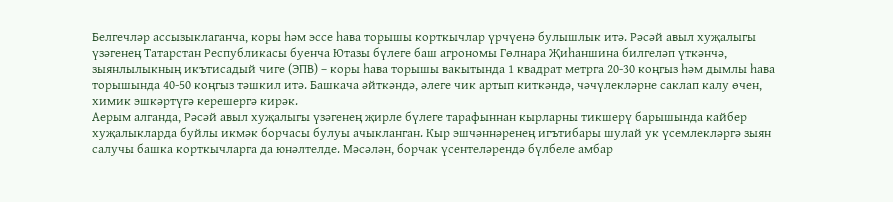Белгечләр ассызыклаганча, коры һәм эссе һава торышы корткычлар үрчүенә булышлык итә. Рәсәй авыл хуҗалыгы үзәгенең Татарстан Республикасы буенча Ютазы бүлеге баш агрономы Гөлнара Җиһаншина билгеләп үткәнчә, зыянлылыкның икътисадый чиге (ЭПВ) – коры һава торышы вакытында 1 квадрат метрга 20-30 коңгыз һәм дымлы һава торышында 40-50 коңгыз тәшкил итә. Башкача әйткәндә, әлеге чик артып киткәндә, чәчүлекләрне саклап калу өчен, химик эшкәртүгә керешергә кирәк.
Аерым алганда, Рәсәй авыл хуҗалыгы үзәгенең җирле бүлеге тарафыннан кырларны тикшерү барышында кайбер хуҗалыкларда буйлы икмәк борчасы булуы ачыкланган. Кыр эшчәннәренең игътибары шулай ук үсемлекләргә зыян салучы башка корткычларга да юнәлтелде. Мәсәлән, борчак үсентеләрендә бүлбеле амбар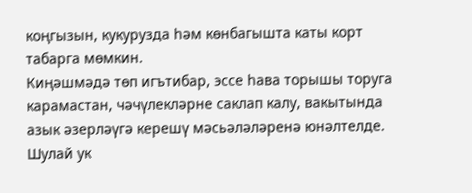коңгызын, кукурузда һәм көнбагышта каты корт табарга мөмкин.
Киңәшмәдә төп игътибар, эссе һава торышы торуга карамастан, чәчүлекләрне саклап калу, вакытында азык әзерләүгә керешү мәсьәләләренә юнәлтелде. Шулай ук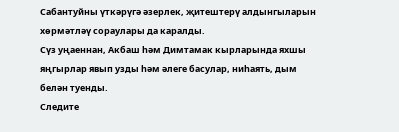Сабантуйны үткәрүгә әзерлек, җитештерү алдынгыларын хөрмәтләү сораулары да каралды.
Сүз уңаеннан, Акбаш һәм Димтамак кырларында яхшы яңгырлар явып узды һәм әлеге басулар, ниһаять, дым белән туенды.
Следите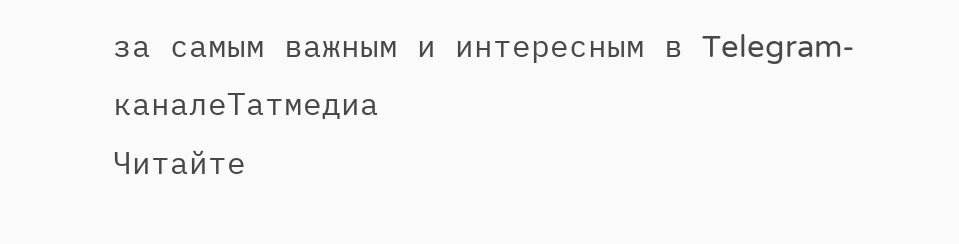за самым важным и интересным в Telegram-каналеТатмедиа
Читайте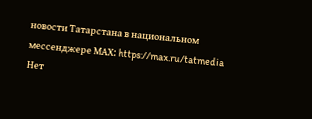новости Татарстана в национальном мессенджере MАХ: https://max.ru/tatmedia
Нет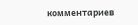комментариев